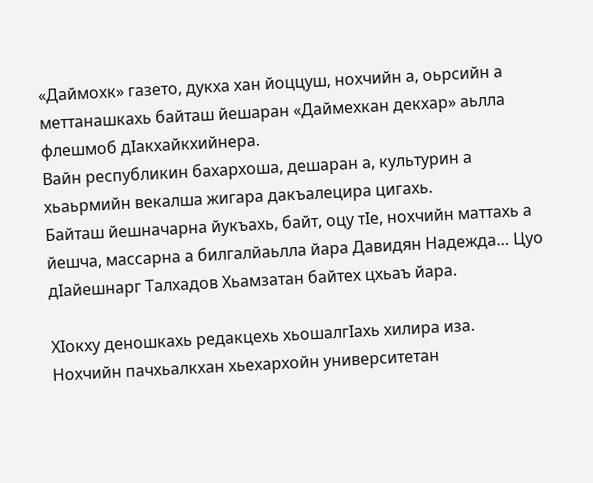«Даймохк» газето, дукха хан йоццуш, нохчийн а, оьрсийн а меттанашкахь байташ йешаран «Даймехкан декхар» аьлла флешмоб дӀакхайкхийнера.
Вайн республикин бахархоша, дешаран а, культурин а хьаьрмийн векалша жигара дакъалецира цигахь.
Байташ йешначарна йукъахь, байт, оцу тӀе, нохчийн маттахь а йешча, массарна а билгалйаьлла йара Давидян Надежда… Цуо дӀайешнарг Талхадов Хьамзатан байтех цхьаъ йара.

ХӀокху деношкахь редакцехь хьошалгӀахь хилира иза.
Нохчийн пачхьалкхан хьехархойн университетан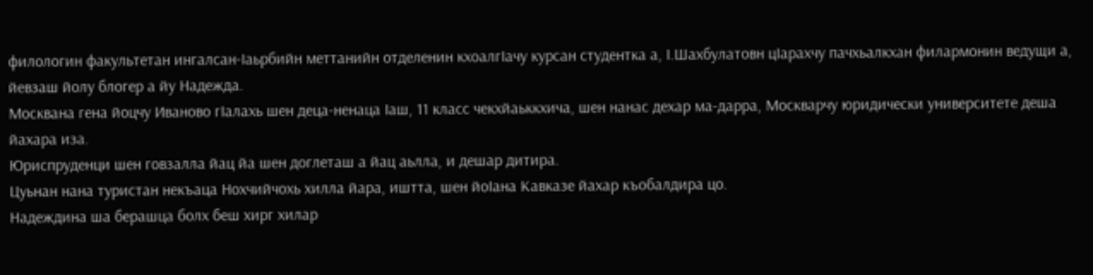филологин факультетан ингалсан-Ӏаьрбийн меттанийн отделенин кхоалгӀачу курсан студентка а, Ӏ.Шахбулатовн цӀарахчу пачхьалкхан филармонин ведущи а, йевзаш йолу блогер а йу Надежда.
Москвана гена йоцчу Иваново гӀалахь шен деца-ненаца Ӏаш, 11 класс чекхйаьккхича, шен нанас дехар ма-дарра, Москварчу юридически университете деша йахара иза.
Юриспруденци шен говзалла йац йа шен доглеташ а йац аьлла, и дешар дитира.
Цуьнан нана туристан некъаца Нохчийчохь хилла йара, иштта, шен йоӀана Кавказе йахар къобалдира цо.
Надеждина ша берашца болх беш хирг хилар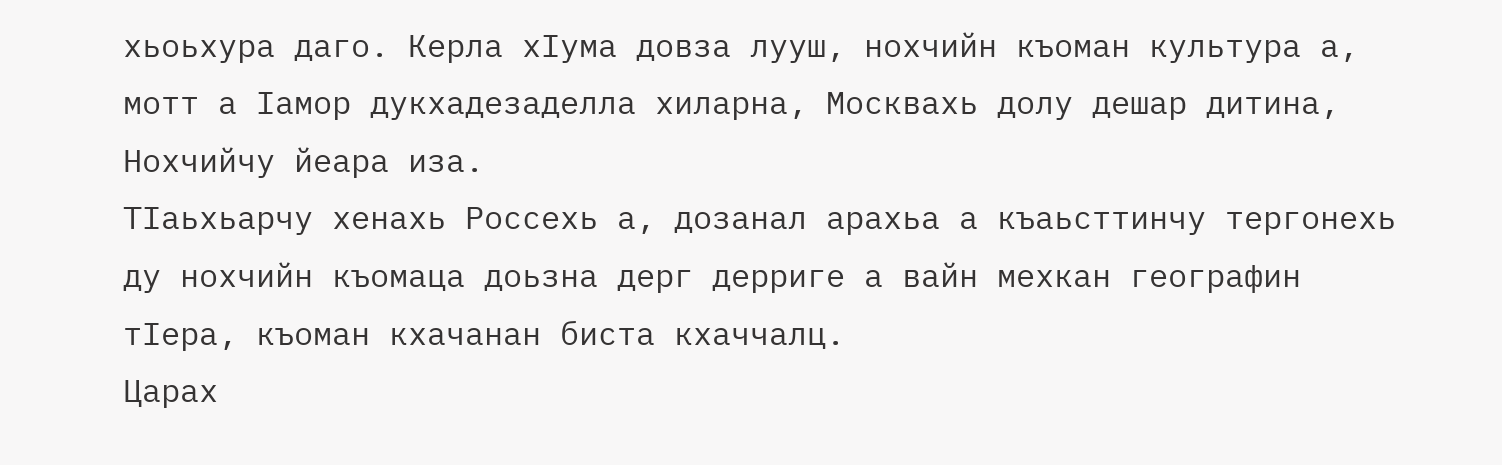хьоьхура даго. Керла хӀума довза лууш, нохчийн къоман культура а, мотт а Ӏамор дукхадезаделла хиларна, Москвахь долу дешар дитина, Нохчийчу йеара иза.
ТӀаьхьарчу хенахь Россехь а, дозанал арахьа а къаьсттинчу тергонехь ду нохчийн къомаца доьзна дерг дерриге а вайн мехкан географин тӀера, къоман кхачанан биста кхаччалц.
Царах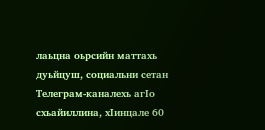лаьцна оьрсийн маттахь дуьйцуш, социальни сетан Телеграм-каналехь агӀо схьайиллина, хӀинцале 60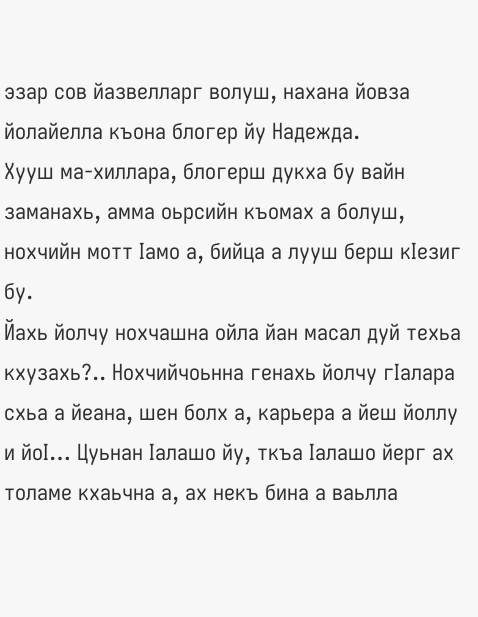эзар сов йазвелларг волуш, нахана йовза йолайелла къона блогер йу Надежда.
Хууш ма-хиллара, блогерш дукха бу вайн заманахь, амма оьрсийн къомах а болуш, нохчийн мотт Ӏамо а, бийца а лууш берш кӀезиг бу.
Йахь йолчу нохчашна ойла йан масал дуй техьа кхузахь?.. Нохчийчоьнна генахь йолчу гӀалара схьа а йеана, шен болх а, карьера а йеш йоллу и йоӀ… Цуьнан Ӏалашо йу, ткъа Ӏалашо йерг ах толаме кхаьчна а, ах некъ бина а ваьлла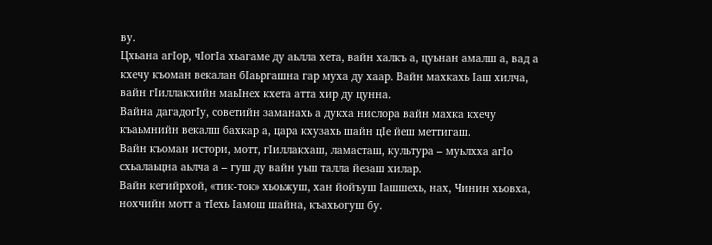ву.
Цхьана агӀор, чӀогӀа хьагаме ду аьлла хета, вайн халкъ а, цуьнан амалш а, вад а кхечу къоман векалан бӀаьргашна гар муха ду хаар. Вайн махкахь Ӏаш хилча, вайн гӀиллакхийн маьӀнех кхета атта хир ду цунна.
Вайна дагадогӀу, советийн заманахь а дукха нислора вайн махка кхечу къаьмнийн векалш бахкар а, цара кхузахь шайн цӀе йеш меттигаш.
Вайн къоман истори, мотт, гӀиллакхаш, ламасташ, культура – муьлхха агӀо схьалаьцна аьлча а – гуш ду вайн уьш талла йезаш хилар.
Вайн кегийрхой, «тик-ток» хьоьжуш, хан йойъуш Ӏашшехь, нах, Чинин хьовха, нохчийн мотт а тӀехь Ӏамош шайна, къахьогуш бу.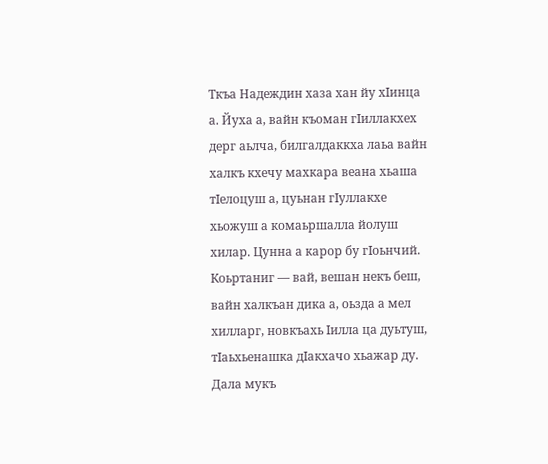Ткъа Надеждин хаза хан йу хӀинца а. Йуха а, вайн къоман гӀиллакхех дерг аьлча, билгалдаккха лаьа вайн халкъ кхечу махкара веана хьаша тӀелоцуш а, цуьнан гӀуллакхе хьожуш а комаьршалла йолуш хилар. Цунна а карор бу гӀоьнчий. Коьртаниг — вай, вешан некъ беш, вайн халкъан дика а, оьзда а мел хилларг, новкъахь Ӏилла ца дуьтуш, тӀаьхьенашка дӀакхачо хьажар ду.
Дала мукъ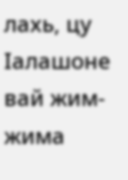лахь, цу Iалашоне вай жим-жима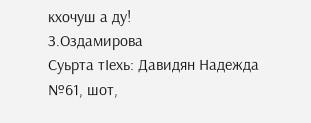кхочуш а ду!
З.Оздамирова
Суьрта тӀехь: Давидян Надежда
№61, шот,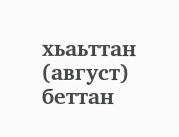хьаьттан (август) беттан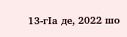13-гIа де, 2022 шо